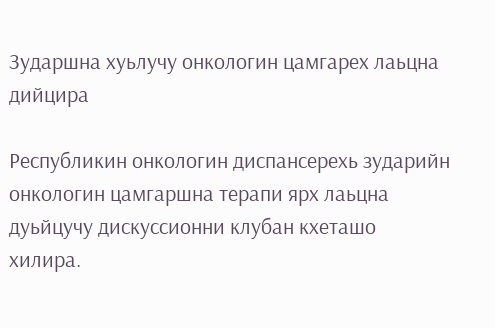Зударшна хуьлучу онкологин цамгарех лаьцна дийцира

Республикин онкологин диспансерехь зударийн онкологин цамгаршна терапи ярх лаьцна дуьйцучу дискуссионни клубан кхеташо хилира.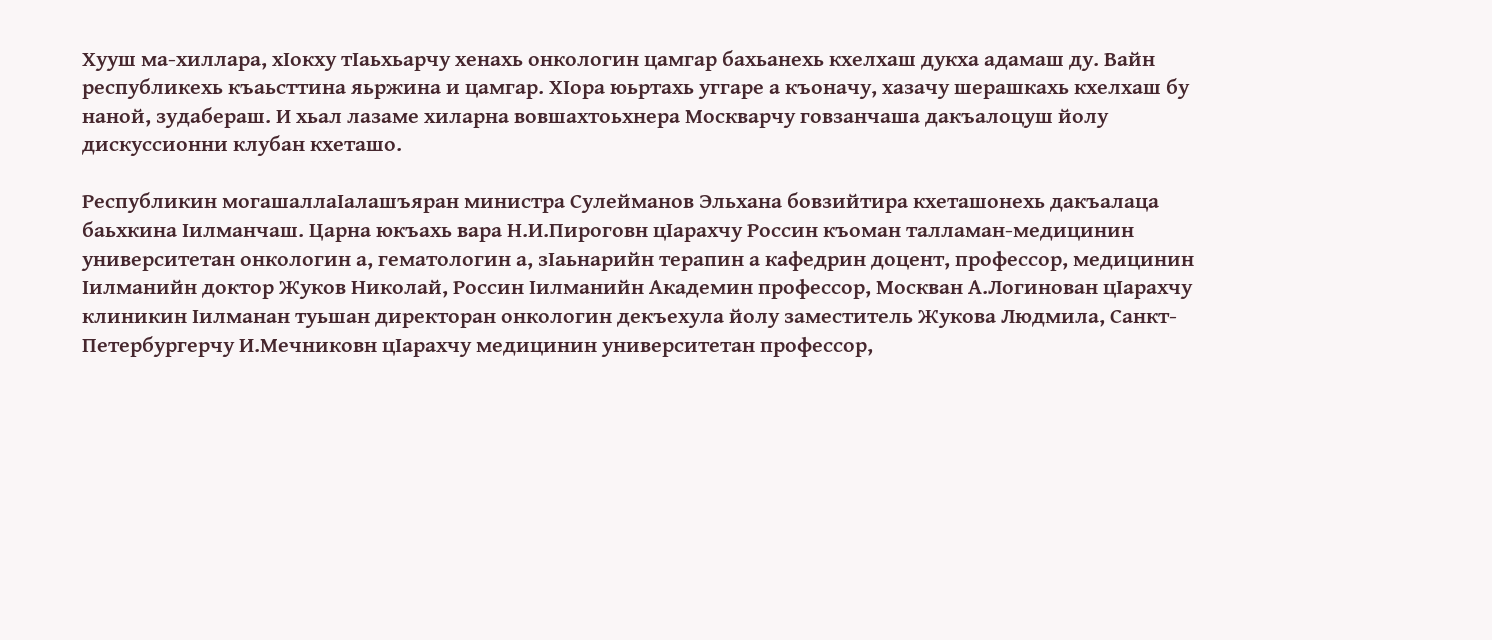Хууш ма-хиллара, хIокху тIаьхьарчу хенахь онкологин цамгар бахьанехь кхелхаш дукха адамаш ду. Вайн республикехь къаьсттина яьржина и цамгар. ХIора юьртахь уггаре а къоначу, хазачу шерашкахь кхелхаш бу наной, зудабераш. И хьал лазаме хиларна вовшахтоьхнера Москварчу говзанчаша дакъалоцуш йолу дискуссионни клубан кхеташо.

Республикин могашаллаIалашъяран министра Сулейманов Эльхана бовзийтира кхеташонехь дакъалаца баьхкина Iилманчаш. Царна юкъахь вара Н.И.Пироговн цIарахчу Россин къоман талламан-медицинин университетан онкологин а, гематологин а, зIаьнарийн терапин а кафедрин доцент, профессор, медицинин Iилманийн доктор Жуков Николай, Россин Iилманийн Академин профессор, Москван А.Логинован цIарахчу клиникин Iилманан туьшан директоран онкологин декъехула йолу заместитель Жукова Людмила, Санкт-Петербургерчу И.Мечниковн цIарахчу медицинин университетан профессор,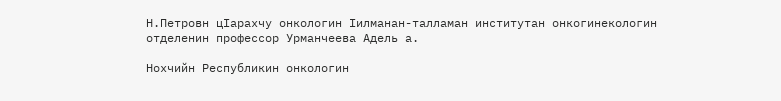Н.Петровн цIарахчу онкологин Iилманан-талламан институтан онкогинекологин отделенин профессор Урманчеева Адель а.

Нохчийн Республикин онкологин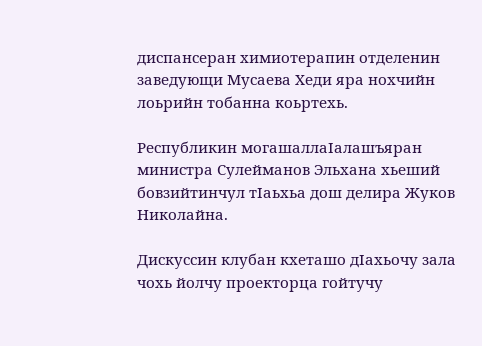диспансеран химиотерапин отделенин заведующи Мусаева Хеди яра нохчийн лоьрийн тобанна коьртехь.

Республикин могашаллаIалашъяран министра Сулейманов Эльхана хьеший бовзийтинчул тIаьхьа дош делира Жуков Николайна.

Дискуссин клубан кхеташо дIахьочу зала чохь йолчу проекторца гойтучу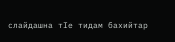слайдашна тIе тидам бахийтар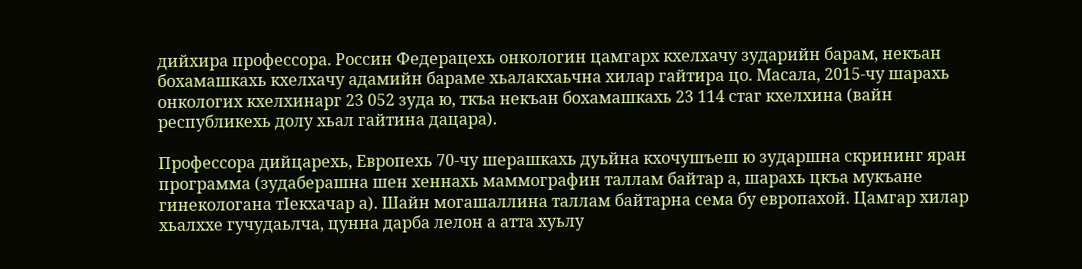дийхира профессора. Россин Федерацехь онкологин цамгарх кхелхачу зударийн барам, некъан бохамашкахь кхелхачу адамийн бараме хьалакхаьчна хилар гайтира цо. Масала, 2015-чу шарахь онкологих кхелхинарг 23 052 зуда ю, ткъа некъан бохамашкахь 23 114 стаг кхелхина (вайн республикехь долу хьал гайтина дацара).

Профессора дийцарехь, Европехь 70-чу шерашкахь дуьйна кхочушъеш ю зударшна скрининг яран программа (зудаберашна шен хеннахь маммографин таллам байтар а, шарахь цкъа мукъане гинекологана тIекхачар а). Шайн могашаллина таллам байтарна сема бу европахой. Цамгар хилар хьалххе гучудаьлча, цунна дарба лелон а атта хуьлу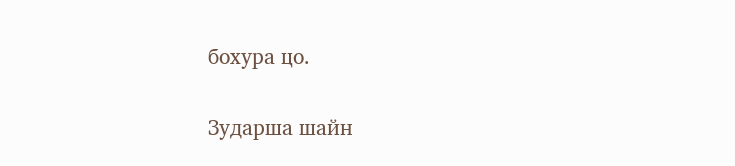бохура цо.

Зударша шайн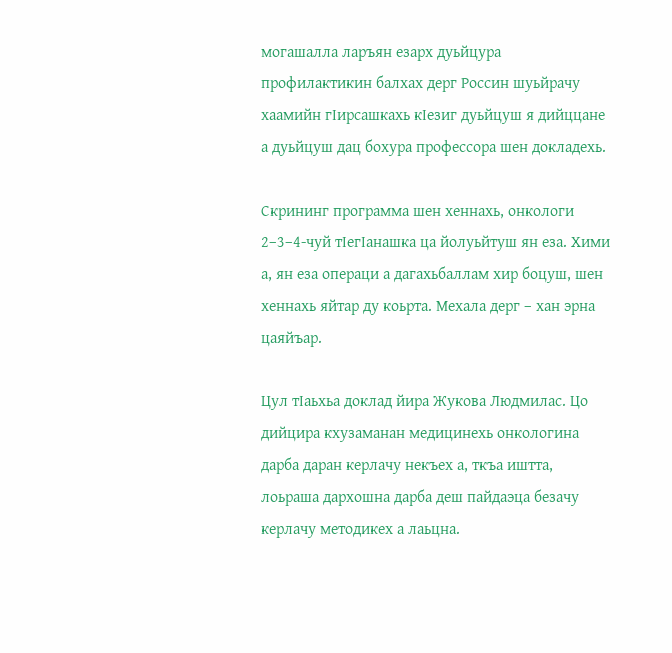могашалла ларъян езарх дуьйцура профилактикин балхах дерг Россин шуьйрачу хаамийн гIирсашкахь кIезиг дуьйцуш я дийццане а дуьйцуш дац бохура профессора шен докладехь.

Скрининг программа шен хеннахь, онкологи 2–3–4-чуй тIегIанашка ца йолуьйтуш ян еза. Хими а, ян еза операци а дагахьбаллам хир боцуш, шен хеннахь яйтар ду коьрта. Мехала дерг – хан эрна цаяйъар.

Цул тIаьхьа доклад йира Жукова Людмилас. Цо дийцира кхузаманан медицинехь онкологина дарба даран керлачу некъех а, ткъа иштта, лоьраша дархошна дарба деш пайдаэца безачу керлачу методикех а лаьцна.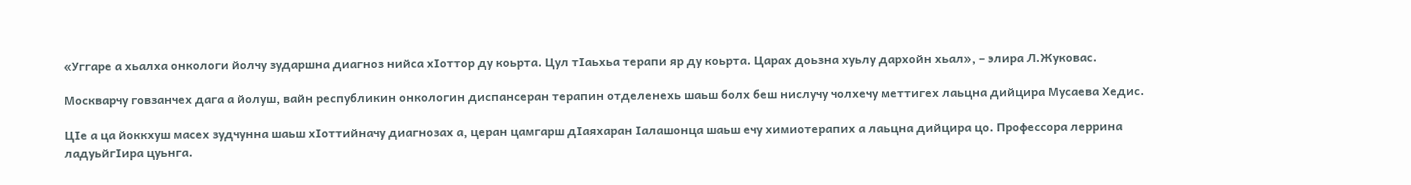«Уггаре а хьалха онкологи йолчу зударшна диагноз нийса хIоттор ду коьрта. Цул тIаьхьа терапи яр ду коьрта. Царах доьзна хуьлу дархойн хьал», – элира Л.Жуковас.

Москварчу говзанчех дага а йолуш, вайн республикин онкологин диспансеран терапин отделенехь шаьш болх беш нислучу чолхечу меттигех лаьцна дийцира Мусаева Хедис.

ЦIе а ца йоккхуш масех зудчунна шаьш хIоттийначу диагнозах а, церан цамгарш дIаяхаран Iалашонца шаьш ечу химиотерапих а лаьцна дийцира цо. Профессора леррина ладуьйгIира цуьнга.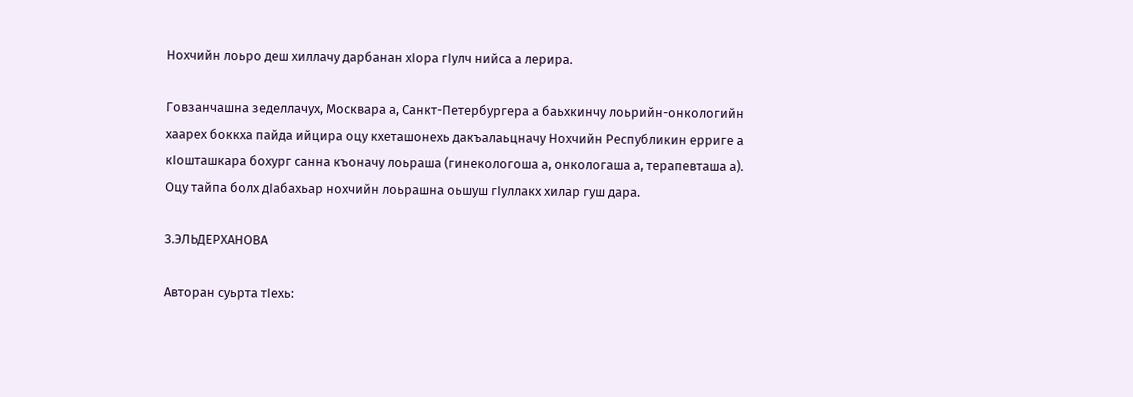Нохчийн лоьро деш хиллачу дарбанан хIора гIулч нийса а лерира.

Говзанчашна зеделлачух, Москвара а, Санкт-Петербургера а баьхкинчу лоьрийн-онкологийн хаарех боккха пайда ийцира оцу кхеташонехь дакъалаьцначу Нохчийн Республикин ерриге а кIошташкара бохург санна къоначу лоьраша (гинекологоша а, онкологаша а, терапевташа а). Оцу тайпа болх дIабахьар нохчийн лоьрашна оьшуш гIуллакх хилар гуш дара.

З.ЭЛЬДЕРХАНОВА

Авторан суьрта тIехь: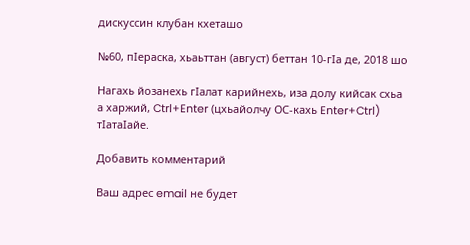дискуссин клубан кхеташо

№60, пIераска, хьаьттан (август) беттан 10-гIа де, 2018 шо

Нагахь йозанехь гIалат карийнехь, иза долу кийсак схьа а харжий, Ctrl+Enter (цхьайолчу ОС-кахь Enter+Ctrl) тIатаIайе.

Добавить комментарий

Ваш адрес email не будет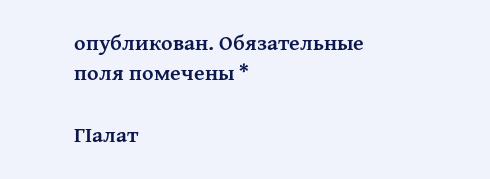опубликован. Обязательные поля помечены *

ГIалат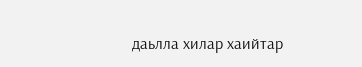даьлла хилар хаийтар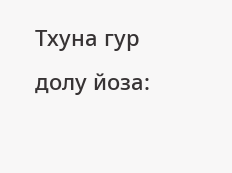Тхуна гур долу йоза: